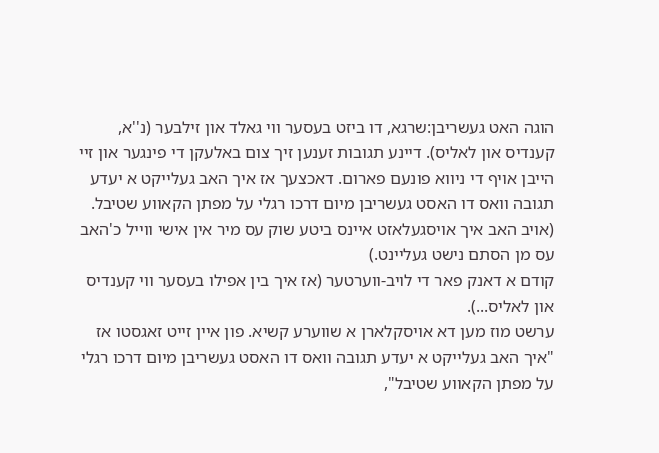הוגה האט געשריבן:שרגא, דו ביזט בעסער ווי גאלד און זילבער (נ''א, קענדיס און לאליס). דיינע תגובות זענען זיך צום באלעקן די פינגער און זיי הייבן אויף די ניווא פונעם פארום. דאכצעך אז איך האב געלייקט א יעדע תגובה וואס דו האסט געשריבן מיום דרכו רגלי על מפתן הקאווע שטיבל. (אויב האב איך אויסגעלאזט איינס ביטע שוק עס מיר אין אישי ווייל כ'האב עס מן הסתם נישט געליינט.)
קודם א דאנק פאר די לויב-ווערטער (אז איך בין אפילו בעסער ווי קענדיס און לאליס...).
ערשט מוז מען דא אויסקלארן א שווערע קשיא. פון איין זייט זאגסטו אז "איך האב געלייקט א יעדע תגובה וואס דו האסט געשריבן מיום דרכו רגלי על מפתן הקאווע שטיבל",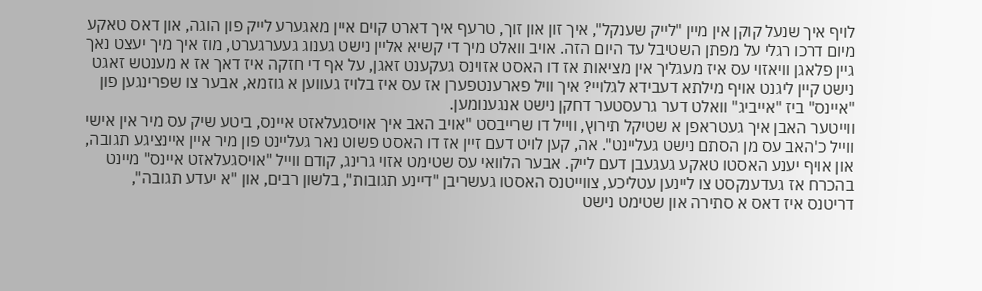לויף איך שנעל קוקן אין מיין "לייק שענקל", איך זון און זוך, טרעף איך דארט קוים איין מאגערע לייק פון הוגה, און דאס טאקע מיום דרכו רגלי על מפתן השטיבל עד היום הזה. אויב וואלט מיך די קשיא אליין נישט גענוג געערגערט, מוז איך מיך יעצט נאך גיין פלאגן וויאזוי עס איז מעגליך אין מציאות אז דו האסט אזוינס געקענט זאגן, על אף די חזקה איז דאך אז א מענטש זאגט נישט קיין ליגנט אויף מילתא דעבידא לגלויי? איך וויל פארענטפערן אז עס איז בלויז געווען א גוזמא, אבער צו שפרינגען פון "איינס" ביז "אייביג" וואלט דער גרעסטער דחקן נישט אנגענומען.
ווייטער האבן איך געטראפן א שטיקל תירוץ, ווייל דו שרייבסט "אויב האב איך אויסגעלאזט איינס, ביטע שיק עס מיר אין אישי ווייל כ'האב עס מן הסתם נישט געליינט". אה, קען לויט דעם זיין אז דו האסט פשוט נאר געליינט פון מיר איין איינציגע תגובה, און אויף יענע האסטו טאקע געגעבן דעם לייק. אבער הלוואי עס שטימט אזוי גרינג, קודם ווייל "אויסגעלאזט איינס" מיינט בהכרח אז געדענקסט צו ליינען עטליכע, צווייטנס האסטו געשריבן "דיינע תגובות", בלשון רבים, און "א יעדע תגובה", דריטנס איז דאס א סתירה און שטימט נישט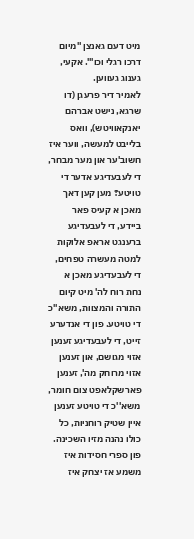מיט דעם גאנצן "מיום דרכו רגלי וכו'". אקעי, גענוג געווען.
לאמיר דיר פרעגן (דו שרגא, נישט אברהם יאנקאוויטש), וואס בלייבט למעשה, ווער איז חשוב'ער און מער מבחר, די לעבעדיגע אדער די טויטע? מען קען דאך מאכן א קעיס פאר ביידע, די לעבעדיגע ברענגט אראפ אלוקות למטה מעשרה טפחים, די לעבעדיגע מאכן א נחת רוח לה' מיט קיום התורה והמצוות, משא''כ די טויטע. פון די אנדערע זייט, די לעבעדיגע זענען אזוי מגושם, און זענען אזוי מרוחק מה', זענען פארשקלאפט צום חומר, משא''כ די טויטע זענען איין שטיק רוחניות, כל כולו נהנה מזיו השכינה. פון ספרי חסידות איז משמע אז יצחק איז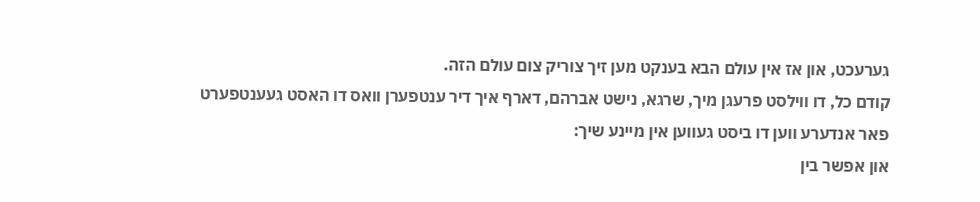גערעכט, און אז אין עולם הבא בענקט מען זיך צוריק צום עולם הזה.
קודם כל, דו ווילסט פרעגן מיך, שרגא, נישט אברהם, דארף איך דיר ענטפערן וואס דו האסט געענטפערט פאר אנדערע ווען דו ביסט געווען אין מיינע שיך:
און אפשר בין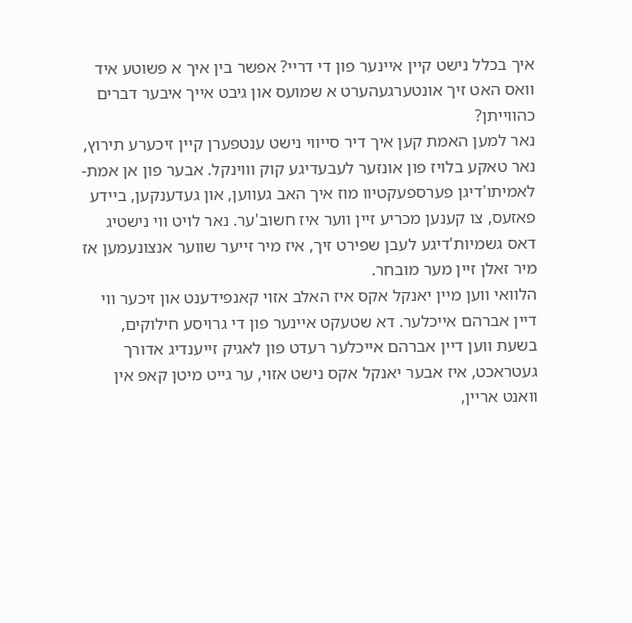איך בכלל נישט קיין איינער פון די דריי? אפשר בין איך א פשוטע איד וואס האט זיך אונטערגעהערט א שמועס און גיבט אייך איבער דברים כהווייתן?
נאר למען האמת קען איך דיר סייווי נישט ענטפערן קיין זיכערע תירוץ, נאר טאקע בלויז פון אונזער לעבעדיגע קוק וווינקל. אבער פון אן אמת-לאמיתו'דיגן פערספעקטיוו מוז איך האב געווען, און געדענקען, ביידע פאזעס, צו קענען מכריע זיין ווער איז חשוב'ער. נאר לויט ווי נישטיג דאס גשמיות'דיגע לעבן שפירט זיך, איז מיר זייער שווער אנצונעמען אז מיר זאלן זיין מער מובחר.
הלוואי ווען מיין יאנקל אקס איז האלב אזוי קאנפידענט און זיכער ווי דיין אברהם אייכלער. דא שטעקט איינער פון די גרויסע חילוקים, בשעת ווען דיין אברהם אייכלער רעדט פון לאגיק זייענדיג אדורך געטראכט, איז אבער יאנקל אקס נישט אזוי, ער גייט מיטן קאפ אין וואנט אריין,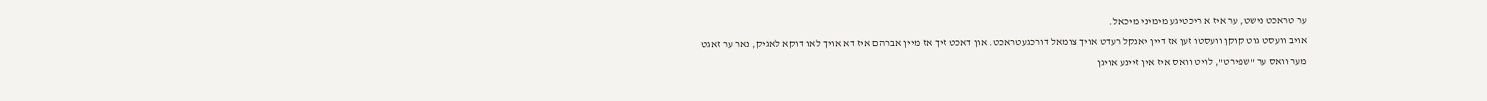ער טראכט נישט, ער איז א ריכטיגע מימיני מיכאל.
אויב וועסט גוט קוקן וועסטו זען אז דיין יאנקל רעדט אויך צומאל דורכגעטראכט. און דאכט זיך אז מיין אברהם איז דא אויך לאו דוקא לאגיק, נאר ער זאגט מער וואס ער "שפירט", לויט וואס איז אין זיינע אויגן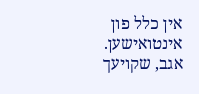אין כלל פון אינטואישען.
אגב, שקויעך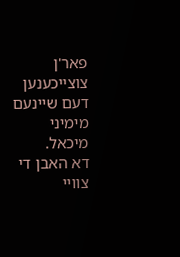פאר'ן צוצייכענען דעם שיינעם מימיני מיכאל.
דא האבן די צוויי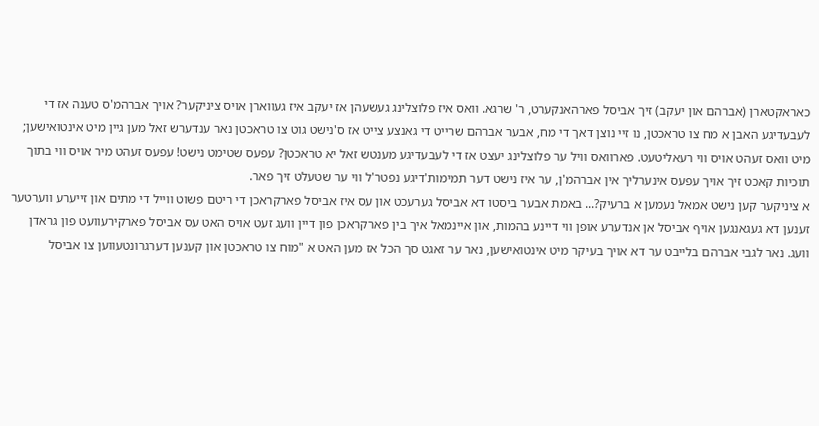כאראקטארן (אברהם און יעקב) זיך אביסל פארהאנקערט, ר' שרגא. וואס איז פלוצלינג געשעהן אז יעקב איז געווארן אויס ציניקער? אויך אברהמ'ס טענה אז די לעבעדיגע האבן א מח צו טראכטן, נו זיי נוצן דאך די מח, אבער אברהם שרייט די גאנצע צייט אז ס'נישט גוט צו טראכטן נאר ענדערש זאל מען גיין מיט אינטואישען; מיט וואס זעהט אויס ווי רעאליטעט. פארוואס וויל ער פלוצלינג יעצט אז די לעבעדיגע מענטש זאל יא טראכטן? עפעס שטימט נישט! עפעס זעהט מיר אויס ווי בתוך תוכיות קאכט זיך אויך עפעס אינערליך אין אברהמ'ן, ער איז נישט דער תמימות'דיגע נפטר'ל ווי ער שטעלט זיך פאר.
א ציניקער קען נישט אמאל נעמען א ברעיק?... באמת אבער ביסטו דא אביסל גערעכט און עס איז אביסל פארקראכן די ריטם פשוט ווייל די מתים און זייערע ווערטער זענען דא געגאנגען אויף אביסל אן אנדערע אופן ווי דיינע בהמות, און איינמאל איך בין פארקראכן פון דיין וועג זעט אויס האט עס אביסל פארקירעוועט פון גראדן וועג. נאר לגבי אברהם בלייבט ער דא אויך בעיקר מיט אינטואישען, נאר ער זאגט סך הכל אז מען האט א "מוח צו טראכטן און קענען דערגרונטעווען צו אביסל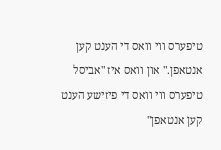טיפערס ווי וואס די הענט קען אנטאפן." און וואס איז "אביסל טיפערס ווי וואס די פיזישע הענט קען אנטאפן"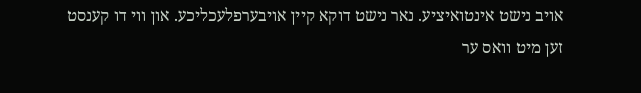אויב נישט אינטואיציע. נאר נישט דוקא קיין אויבערפלעכליכע. און ווי דו קענסט זען מיט וואס ער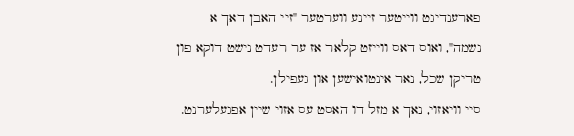פארענדיגט ווייטער זיינע ווערטער "זיי האבן דאך א נשמה", ואוס דאס ווייזט קלאר אז ער רעדט נישט דוקא פון טריקן שכל, נאר אינטואישען און געפילן.
סיי וויאזוי, נאך א מזל דו האסט עס אזוי שיין אפגעלערנט.